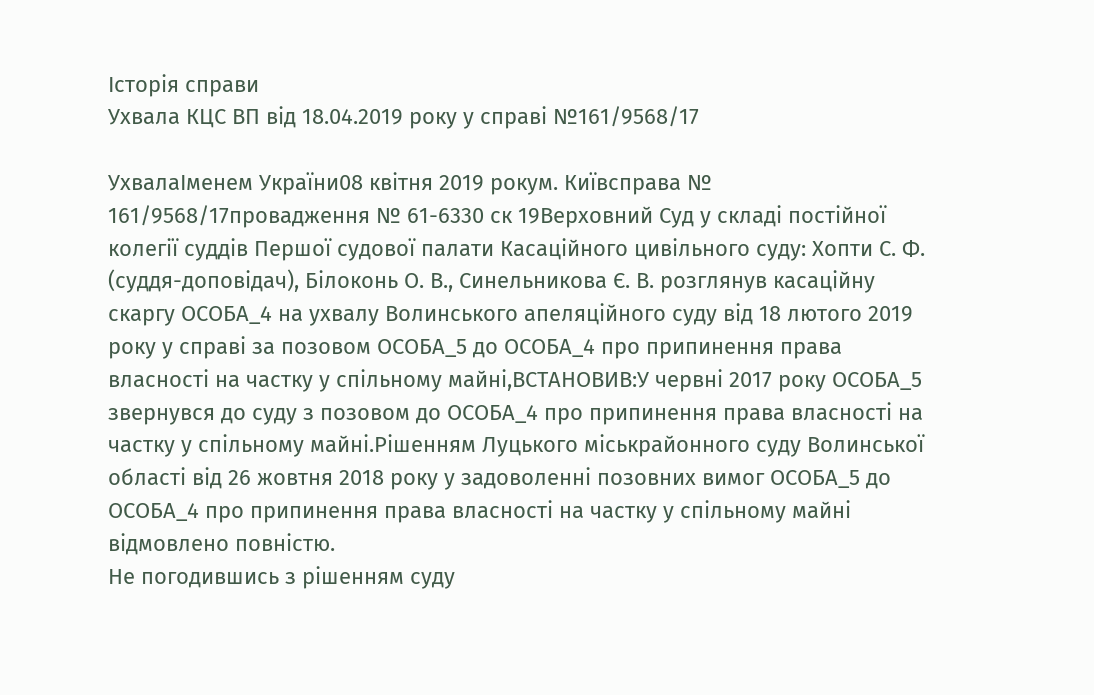Історія справи
Ухвала КЦС ВП від 18.04.2019 року у справі №161/9568/17

УхвалаІменем України08 квітня 2019 рокум. Київсправа № 161/9568/17провадження № 61-6330 ск 19Верховний Суд у складі постійної колегії суддів Першої судової палати Касаційного цивільного суду: Хопти С. Ф. (суддя-доповідач), Білоконь О. В., Синельникова Є. В. розглянув касаційну скаргу ОСОБА_4 на ухвалу Волинського апеляційного суду від 18 лютого 2019 року у справі за позовом ОСОБА_5 до ОСОБА_4 про припинення права власності на частку у спільному майні,ВСТАНОВИВ:У червні 2017 року ОСОБА_5 звернувся до суду з позовом до ОСОБА_4 про припинення права власності на частку у спільному майні.Рішенням Луцького міськрайонного суду Волинської області від 26 жовтня 2018 року у задоволенні позовних вимог ОСОБА_5 до ОСОБА_4 про припинення права власності на частку у спільному майні відмовлено повністю.
Не погодившись з рішенням суду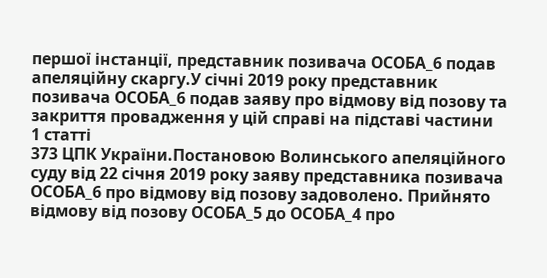першої інстанції, представник позивача ОСОБА_6 подав апеляційну скаргу.У січні 2019 року представник позивача ОСОБА_6 подав заяву про відмову від позову та закриття провадження у цій справі на підставі частини
1 статті
373 ЦПК України.Постановою Волинського апеляційного суду від 22 січня 2019 року заяву представника позивача ОСОБА_6 про відмову від позову задоволено. Прийнято відмову від позову ОСОБА_5 до ОСОБА_4 про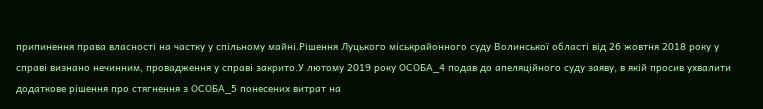припинення права власності на частку у спільному майні.Рішення Луцького міськрайонного суду Волинської області від 26 жовтня 2018 року у справі визнано нечинним, провадження у справі закрито.У лютому 2019 року ОСОБА_4 подав до апеляційного суду заяву, в якій просив ухвалити додаткове рішення про стягнення з ОСОБА_5 понесених витрат на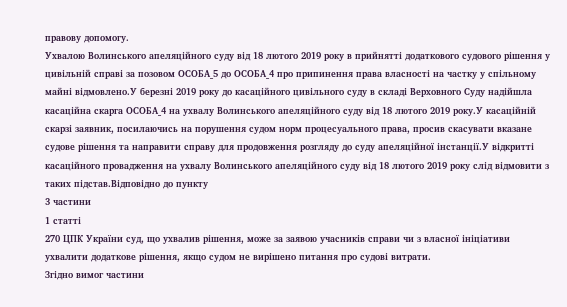правову допомогу.
Ухвалою Волинського апеляційного суду від 18 лютого 2019 року в прийнятті додаткового судового рішення у цивільній справі за позовом ОСОБА_5 до ОСОБА_4 про припинення права власності на частку у спільному майні відмовлено.У березні 2019 року до касаційного цивільного суду в складі Верховного Суду надійшла касаційна скарга ОСОБА_4 на ухвалу Волинського апеляційного суду від 18 лютого 2019 року.У касаційній скарзі заявник, посилаючись на порушення судом норм процесуального права, просив скасувати вказане судове рішення та направити справу для продовження розгляду до суду апеляційної інстанції.У відкритті касаційного провадження на ухвалу Волинського апеляційного суду від 18 лютого 2019 року слід відмовити з таких підстав.Відповідно до пункту
3 частини
1 статті
270 ЦПК України суд, що ухвалив рішення, може за заявою учасників справи чи з власної ініціативи ухвалити додаткове рішення, якщо судом не вирішено питання про судові витрати.
Згідно вимог частини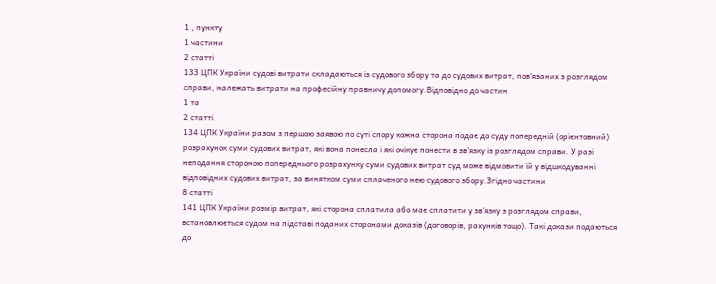1 , пункту
1 частини
2 статті
133 ЦПК України судові витрати складаються із судового збору та до судових витрат, пов'язаних з розглядом справи, належать витрати на професійну правничу допомогу.Відповідно до частин
1 та
2 статті
134 ЦПК України разом з першою заявою по суті спору кожна сторона подає до суду попередній (орієнтовний) розрахунок суми судових витрат, які вона понесла і які очікує понести в зв'язку із розглядом справи. У разі неподання стороною попереднього розрахунку суми судових витрат суд може відмовити їй у відшкодуванні відповідних судових витрат, за винятком суми сплаченого нею судового збору.Згідно частини
8 статті
141 ЦПК України розмір витрат, які сторона сплатила або має сплатити у зв'язку з розглядом справи, встановлюється судом на підставі поданих сторонами доказів (договорів, рахунків тощо). Такі докази подаються до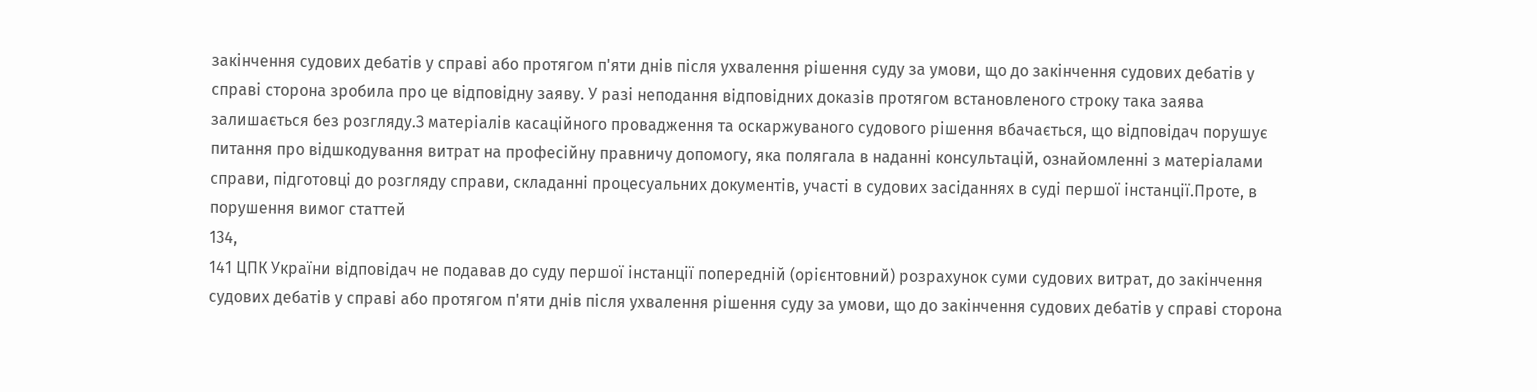закінчення судових дебатів у справі або протягом п'яти днів після ухвалення рішення суду за умови, що до закінчення судових дебатів у справі сторона зробила про це відповідну заяву. У разі неподання відповідних доказів протягом встановленого строку така заява залишається без розгляду.З матеріалів касаційного провадження та оскаржуваного судового рішення вбачається, що відповідач порушує питання про відшкодування витрат на професійну правничу допомогу, яка полягала в наданні консультацій, ознайомленні з матеріалами справи, підготовці до розгляду справи, складанні процесуальних документів, участі в судових засіданнях в суді першої інстанції.Проте, в порушення вимог статтей
134,
141 ЦПК України відповідач не подавав до суду першої інстанції попередній (орієнтовний) розрахунок суми судових витрат, до закінчення судових дебатів у справі або протягом п'яти днів після ухвалення рішення суду за умови, що до закінчення судових дебатів у справі сторона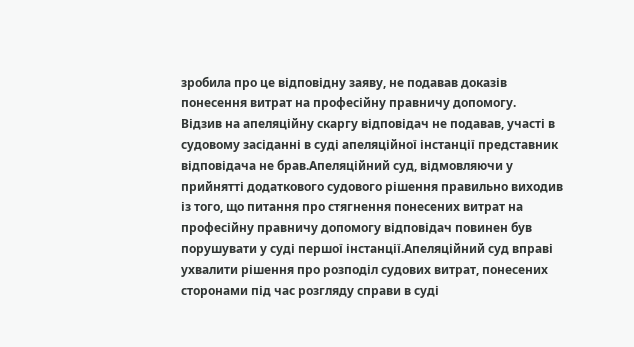зробила про це відповідну заяву, не подавав доказів понесення витрат на професійну правничу допомогу.
Відзив на апеляційну скаргу відповідач не подавав, участі в судовому засіданні в суді апеляційної інстанції представник відповідача не брав.Апеляційний суд, відмовляючи у прийнятті додаткового судового рішення правильно виходив із того, що питання про стягнення понесених витрат на професійну правничу допомогу відповідач повинен був порушувати у суді першої інстанції.Апеляційний суд вправі ухвалити рішення про розподіл судових витрат, понесених сторонами під час розгляду справи в суді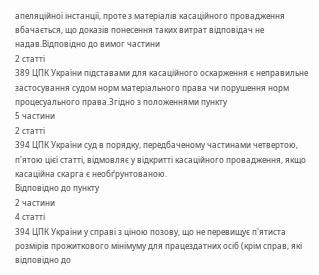апеляційної інстанції, проте з матеріалів касаційного провадження вбачається, що доказів понесення таких витрат відповідач не надав.Відповідно до вимог частини
2 статті
389 ЦПК України підставами для касаційного оскарження є неправильне застосування судом норм матеріального права чи порушення норм процесуального права.Згідно з положеннями пункту
5 частини
2 статті
394 ЦПК України суд в порядку, передбаченому частинами четвертою, п'ятою цієї статті, відмовляє у відкритті касаційного провадження, якщо касаційна скарга є необґрунтованою.
Відповідно до пункту
2 частини
4 статті
394 ЦПК України у справі з ціною позову, що не перевищує п'ятиста розмірів прожиткового мінімуму для працездатних осіб (крім справ, які відповідно до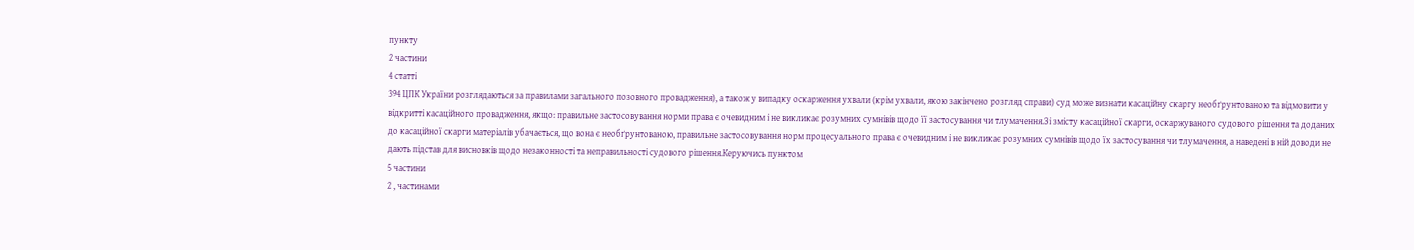пункту
2 частини
4 статті
394 ЦПК України розглядаються за правилами загального позовного провадження), а також у випадку оскарження ухвали (крім ухвали, якою закінчено розгляд справи) суд може визнати касаційну скаргу необґрунтованою та відмовити у відкритті касаційного провадження, якщо: правильне застосовування норми права є очевидним і не викликає розумних сумнівів щодо її застосування чи тлумачення.Зі змісту касаційної скарги, оскаржуваного судового рішення та доданих до касаційної скарги матеріалів убачається, що вона є необґрунтованою, правильне застосовування норм процесуального права є очевидним і не викликає розумних сумнівів щодо їх застосування чи тлумачення, а наведені в ній доводи не дають підстав для висновків щодо незаконності та неправильності судового рішення.Керуючись пунктом
5 частини
2 , частинами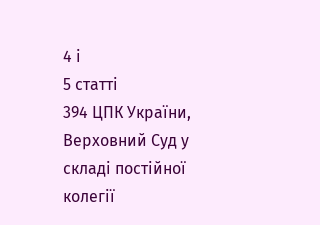4 і
5 статті
394 ЦПК України, Верховний Суд у складі постійної колегії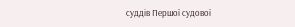суддів Першої судової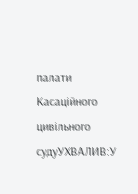палати Касаційного цивільного судуУХВАЛИВ:У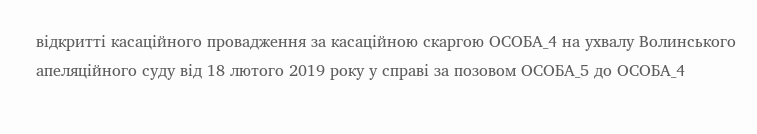відкритті касаційного провадження за касаційною скаргою ОСОБА_4 на ухвалу Волинського апеляційного суду від 18 лютого 2019 року у справі за позовом ОСОБА_5 до ОСОБА_4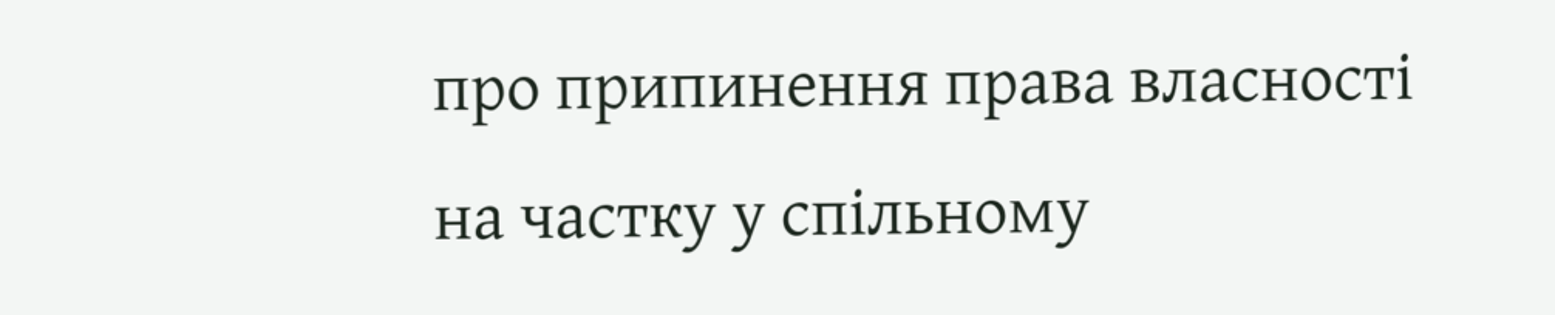про припинення права власності на частку у спільному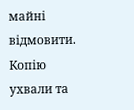майні відмовити.
Копію ухвали та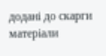додані до скарги матеріали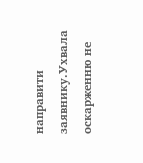направити заявнику.Ухвала оскарженню не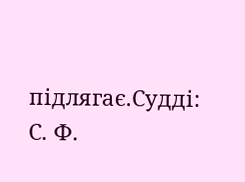підлягає.Судді: С. Ф.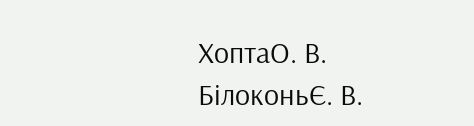ХоптаО. В. БілоконьЄ. В.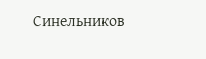Синельников